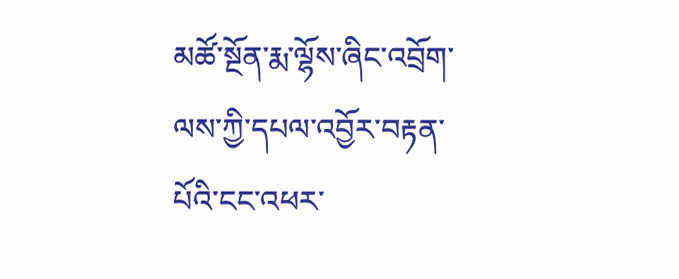མཚོ་སྔོན་རྨ་ལྷོས་ཞིང་འབྲོག་ལས་ཀྱི་དཔལ་འབྱོར་བརྟན་པོའི་ངང་འཕར་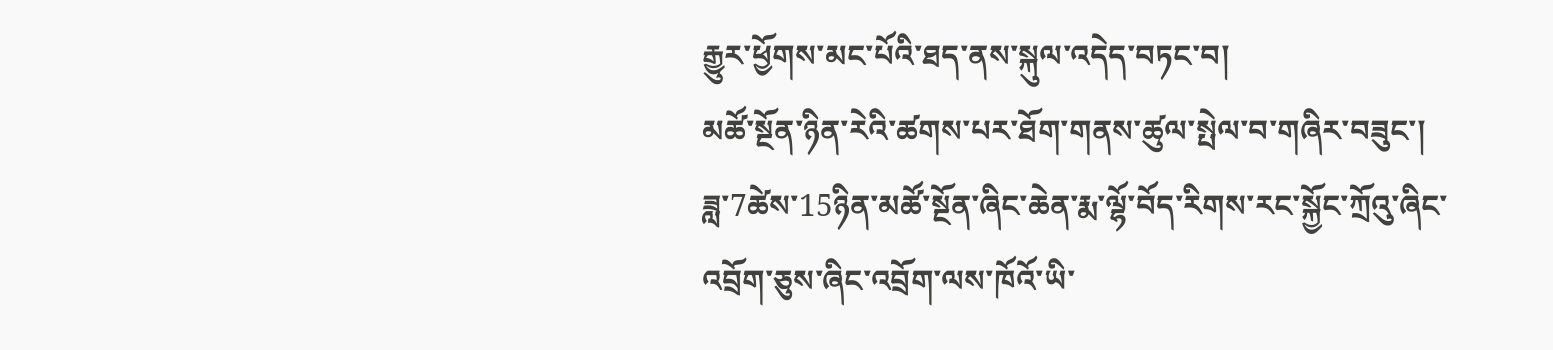རྒྱུར་ཕྱོགས་མང་པོའི་ཐད་ནས་སྐུལ་འདེད་བཏང་བ།
མཚོ་སྔོན་ཉིན་རེའི་ཚགས་པར་ཐོག་གནས་ཚུལ་སྤེལ་བ་གཞིར་བཟུང་། ཟླ་7ཚེས་15ཉིན་མཚོ་སྔོན་ཞིང་ཆེན་རྨ་ལྷོ་བོད་རིགས་རང་སྐྱོང་ཀྲོའུ་ཞིང་འབྲོག་ཅུས་ཞིང་འབྲོག་ལས་ཁོའོ་ཡི་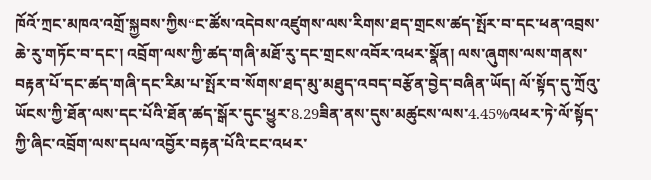ཁོའོ་ཀྲང་མཁའ་འགྲོ་སྐྱབས་ཀྱིས“ང་ཚོས་འདེབས་འཛུགས་ལས་རིགས་ཐད་གྲངས་ཚད་སྤོར་བ་དང་ཕན་འབྲས་ཆེ་རུ་གཏོང་བ་དང་། འབྲོག་ལས་ཀྱི་ཚད་གཞི་མཐོ་རུ་དང་གྲངས་འབོར་འཕར་སྣོན། ལས་ཞུགས་ལས་གནས་བརྟན་པོ་དང་ཚད་གཞི་དང་རིམ་པ་སྤོར་བ་སོགས་ཐད་མུ་མཐུད་འབད་བརྩོན་བྱེད་བཞིན་ཡོད། ལོ་སྟོད་དུ་ཀྲོའུ་ཡོངས་ཀྱི་ཐོན་ལས་དང་པོའི་ཐོན་ཚད་སྒོར་དུང་ཕྱུར་8.29ཟིན་ནས་དུས་མཚུངས་ལས་4.45%འཕར་ཏེ་ལོ་སྟོད་ཀྱི་ཞིང་འབྲོག་ལས་དཔལ་འབྱོར་བརྟན་པོའི་ངང་འཕར་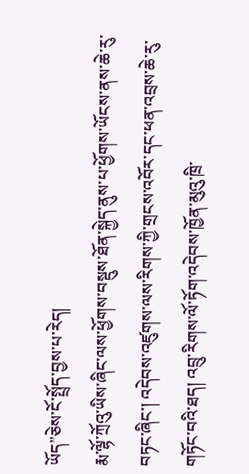ཡོད”ཅེས་ངོ་སྤྲོད་བྱས་པ་རེད།
རྨ་ལྷོ་ཀྲོའུ་ཡིས་ཞིང་ལས་ཕྱོགས་བསྡུས་ཐོན་སྐྱེད་ནུས་པ་ཕྱོགས་ཡོངས་ནས་ཆེ་རུ་བཏང་ཞིང་། འདེབས་འཛུགས་ལས་རིགས་ཀྱི་གྲངས་འབོར་དང་ཕན་འབྲས་ཆེ་རུ་གཏོང་བའི་ཐད། འབྲུ་རིགས་ལོ་ཏོག་འདེབས་ཁྱོན་མུའུ་ཁྲི་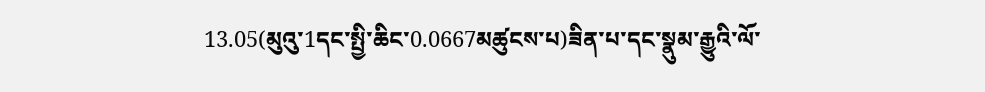13.05(མུའུ་1དང་སྤྱི་ཆིང་0.0667མཚུངས་པ)ཟིན་པ་དང་སྣུམ་རྒྱུའི་ལོ་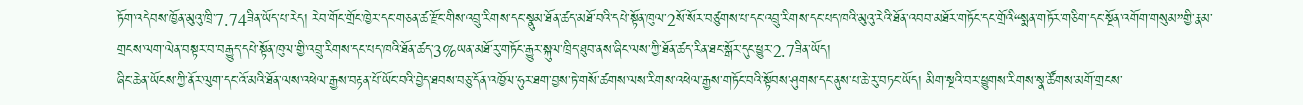ཏོག་འདེབས་ཁྱོན་མུའུ་ཁྲི་7.74ཟིན་ཡོད་པ་རེད། རེབ་གོང་གྲོང་ཁྱེར་དང་གཅན་ཚ་རྫོང་གིས་འབྲུ་རིགས་དང་སྣུམ་ཐོན་ཚད་མཐོ་བའི་དཔེ་སྟོན་ཁུལ་2སོ་སོར་བཙུགས་པ་དང་འབྲུ་རིགས་དང་པད་ཁའི་མུའུ་རེའི་ཐོན་འབབ་མཐོར་གཏོང་དང་གྲོའི“སྨན་གཏོར་གཅིག་དང་སྔོན་འགོག་གསུམ”གྱི་རྣམ་གྲངས་ལག་ལེན་བསྟར་བ་བརྒྱུད་དཔེ་སྟོན་ཁུལ་གྱི་འབྲུ་རིགས་དང་པད་ཁའི་ཐོན་ཚད་3%ཡན་མཐོ་རུ་གཏོང་རྒྱུར་སྐུལ་ཁྲིད་ཐུབ་ནས་ཞིང་ལས་ཀྱི་ཐོན་ཚད་རིན་ཐང་སྒོར་དུང་ཕྱུར་2.7ཟིན་ཡོད།
ཞིང་ཆེན་ཡོངས་ཀྱི་ནོར་ལུག་དང་འོ་མའི་ཐོན་ལས་འཕེལ་རྒྱས་བརྟན་པོ་ཡོང་བའི་བྱེད་ཐབས་བཅུ་དོན་འཁྱོལ་ཧུར་ཐག་བྱས་ཏེ་གསོ་ཚགས་ལས་རིགས་འཕེལ་རྒྱས་གཏོང་བའི་སྟོབས་ཤུགས་དང་ནུས་པ་ཆེ་རུ་བཏང་ཡོད། མིག་སྔའི་བར་ཕྱུགས་རིགས་སྣ་ཚོགས་མགོ་གྲངས་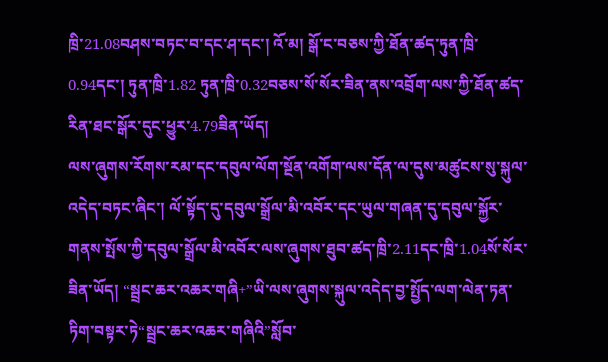ཁྲི་21.08བཤས་བཏང་བ་དང་ཤ་དང་། འོ་མ། སྒོ་ང་བཅས་ཀྱི་ཐོན་ཚད་ཏུན་ཁྲི་0.94དང་། ཏུན་ཁྲི་1.82 ཏུན་ཁྲི་0.32བཅས་སོ་སོར་ཟིན་ནས་འབྲོག་ལས་ཀྱི་ཐོན་ཚད་རིན་ཐང་སྒོར་དུང་ཕྱུར་4.79ཟིན་ཡོད།
ལས་ཞུགས་རོགས་རམ་དང་དབུལ་ལོག་སྔོན་འགོག་ལས་དོན་ལ་དུས་མཚུངས་སུ་སྐུལ་འདེད་བཏང་ཞིང་། ལོ་སྟོད་དུ་དབུལ་སྒྲོལ་མི་འབོར་དང་ཡུལ་གཞན་དུ་དབུལ་སྐྱོར་གནས་སྤོས་ཀྱི་དབུལ་སྒྲོལ་མི་འབོར་ལས་ཞུགས་ཐུབ་ཚད་ཁྲི་2.11དང་ཁྲི་1.04སོ་སོར་ཟིན་ཡོད། “སྦྲང་ཆར་འཆར་གཞི+”ཡི་ལས་ཞུགས་སྐུལ་འདེད་བྱ་སྤྱོད་ལག་ལེན་ཏན་ཏིག་བསྟར་ཏེ“སྦྲང་ཆར་འཆར་གཞིའི”སློབ་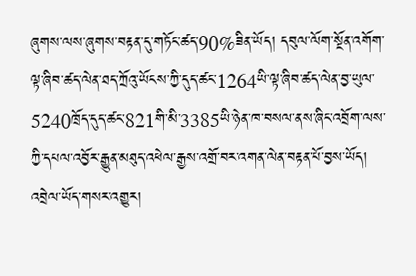ཞུགས་ལས་ཞུགས་བརྟན་དུ་གཏོང་ཚད་90%ཟིན་ཡོད། དབུལ་ལོག་སྔོན་འགོག་ལྟ་ཞིབ་ཚད་ལེན་ཐད་ཀྲོའུ་ཡོངས་ཀྱི་དུད་ཚང་1264ཡི་ལྟ་ཞིབ་ཚད་ལེན་བྱ་ཡུལ་5240ཁྲོད་དུད་ཚང་821གི་མི་3385ཡི་ཉེན་ཁ་བསལ་ནས་ཞིང་འབྲོག་ལས་ཀྱི་དཔལ་འབྱོར་རྒྱུན་མཐུད་འཕེལ་རྒྱས་འགྲོ་བར་འགན་ལེན་བརྟན་པོ་བྱས་ཡོད།
འབྲེལ་ཡོད་གསར་འགྱུར།